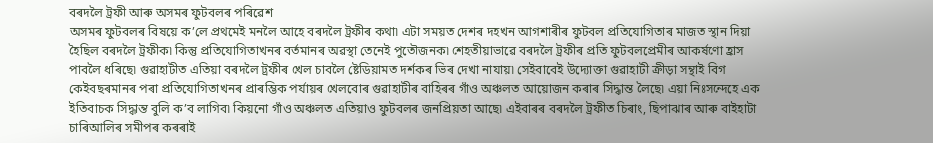বৰদলৈ ট্ৰফী আৰু অসমৰ ফুটবলৰ পৰিৱেশ
অসমৰ ফুটবলৰ বিষয়ে ক’লে প্ৰথমেই মনলৈ আহে বৰদলৈ ট্ৰফীৰ কথা৷ এটা সময়ত দেশৰ দহখন আগশাৰীৰ ফুটবল প্ৰতিযোগিতাৰ মাজত স্থান দিয়া হৈছিল বৰদলৈ ট্ৰফীক৷ কিন্তু প্ৰতিযোগিতাখনৰ বৰ্তমানৰ অৱস্থা তেনেই পুতৌজনক৷ শেহতীয়াভাৱে বৰদলৈ ট্ৰফীৰ প্ৰতি ফুটবলপ্ৰেমীৰ আকৰ্ষণো হ্ৰাস পাবলৈ ধৰিছে৷ গুৱাহাটীত এতিয়া বৰদলৈ ট্ৰফীৰ খেল চাবলৈ ষ্টেডিয়ামত দৰ্শকৰ ভিৰ দেখা নাযায়৷ সেইবাবেই উদ্যোক্তা গুৱাহাটী ক্ৰীড়া সন্থাই বিগ কেইবছৰমানৰ পৰা প্ৰতিযোগিতাখনৰ প্ৰাৰম্ভিক পৰ্যায়ৰ খেলবোৰ গুৱাহাটীৰ বাহিৰৰ গাঁও অঞ্চলত আয়োজন কৰাৰ সিদ্ধান্ত লৈছে৷ এয়া নিঃসন্দেহে এক ইতিবাচক সিদ্ধান্ত বুলি ক’ব লাগিব৷ কিয়নো গাঁও অঞ্চলত এতিয়াও ফুটবলৰ জনপ্ৰিয়তা আছে৷ এইবাৰৰ বৰদলৈ ট্ৰফীত চিৰাং, ছিপাঝাৰ আৰু বাইহাটা চাৰিআলিৰ সমীপৰ কৰৰাই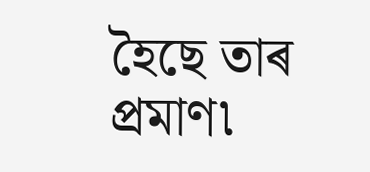হৈছে তাৰ প্ৰমাণ৷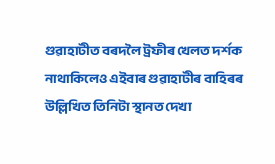গুৱাহাটীত বৰদলৈ ট্ৰফীৰ খেলত দৰ্শক নাথাকিলেও এইবাৰ গুৱাহাটীৰ বাহিৰৰ উল্লিখিত তিনিটা স্থানত দেখা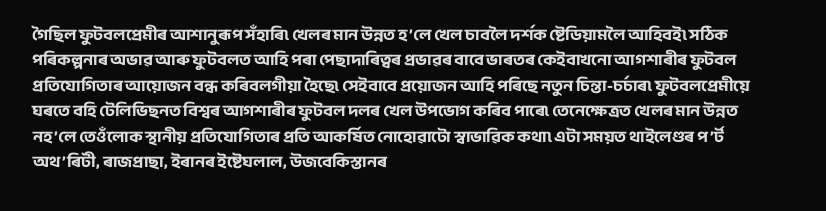গৈছিল ফুটবলপ্ৰেমীৰ আশানুৰূপ সঁহাৰি৷ খেলৰ মান উন্নত হ’লে খেল চাবলৈ দৰ্শক ষ্টেডিয়ামলৈ আহিবই৷ সঠিক পৰিকল্পনাৰ অভাৱ আৰু ফুটবলত আহি পৰা পেছাদাৰিত্বৰ প্ৰভাৱৰ বাবে ভাৰতৰ কেইবাখনো আগশাৰীৰ ফুটবল প্ৰতিযোগিতাৰ আয়োজন বন্ধ কৰিবলগীয়া হৈছে৷ সেইবাবে প্ৰয়োজন আহি পৰিছে নতুন চিন্তা-চৰ্চাৰ৷ ফুটবলপ্ৰেমীয়ে ঘৰতে বহি টেলিভিছনত বিশ্বৰ আগশাৰীৰ ফুটবল দলৰ খেল উপভোগ কৰিব পাৰে৷ তেনেক্ষেত্ৰত খেলৰ মান উন্নত নহ’লে তেওঁলোক স্থানীয় প্ৰতিযোগিতাৰ প্ৰতি আকৰ্ষিত নোহোৱাটো স্বাভাৱিক কথা৷ এটা সময়ত থাইলেণ্ডৰ প’ৰ্ট অথ’ৰিটী, ৰাজপ্ৰাছা, ইৰানৰ ইষ্টেঘলাল, উজবেকিস্তানৰ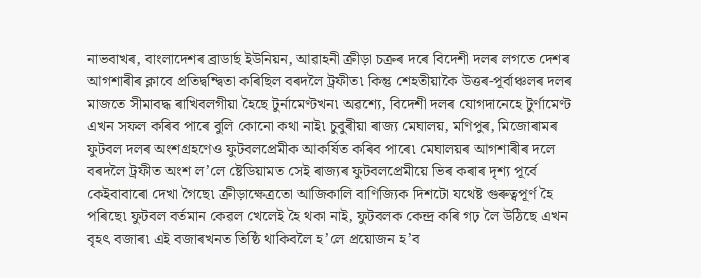নাভবাখৰ, বাংলাদেশৰ ব্ৰাডাৰ্ছ ইউনিয়ন, আৱাহনী ক্ৰীড়া চক্ৰৰ দৰে বিদেশী দলৰ লগতে দেশৰ আগশাৰীৰ ক্লাবে প্ৰতিদ্বন্দ্বিতা কৰিছিল বৰদলৈ ট্ৰফীত৷ কিন্তু শেহতীয়াকৈ উত্তৰ-পূৰ্বাঞ্চলৰ দলৰ মাজতে সীমাবদ্ধ ৰাখিবলগীয়া হৈছে টুৰ্নামেণ্টখন৷ অৱশ্যে, বিদেশী দলৰ যোগদানেহে টুৰ্ণামেণ্ট এখন সফল কৰিব পাৰে বুলি কোনো কথা নাই৷ চুবুৰীয়া ৰাজ্য মেঘালয়, মণিপুৰ, মিজোৰামৰ ফুটবল দলৰ অংশগ্ৰহণেও ফুটবলপ্ৰেমীক আকৰ্ষিত কৰিব পাৰে৷ মেঘালয়ৰ আগশাৰীৰ দলে বৰদলৈ ট্ৰফীত অংশ ল’লে ষ্টেডিয়ামত সেই ৰাজ্যৰ ফুটবলপ্ৰেমীয়ে ভিৰ কৰাৰ দৃশ্য পূৰ্বে কেইবাবাৰো দেখা গৈছে৷ ক্ৰীড়াক্ষেত্ৰতো আজিকালি বাণিজ্যিক দিশটো যথেষ্ট গুৰুত্বপূৰ্ণ হৈ পৰিছে৷ ফুটবল বৰ্তমান কেৱল খেলেই হৈ থকা নাই, ফুটবলক কেন্দ্ৰ কৰি গঢ় লৈ উঠিছে এখন বৃহৎ বজাৰ৷ এই বজাৰখনত তিষ্ঠি থাকিবলৈ হ’লে প্ৰয়োজন হ’ব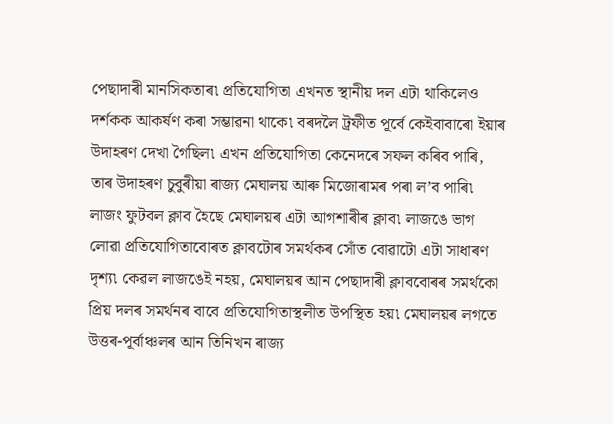পেছাদাৰী মানসিকতাৰ৷ প্ৰতিযোগিতা এখনত স্থানীয় দল এটা থাকিলেও দৰ্শকক আকৰ্ষণ কৰা সম্ভাৱনা থাকে৷ বৰদলৈ ট্ৰফীত পূৰ্বে কেইবাবাৰো ইয়াৰ উদাহৰণ দেখা গৈছিল৷ এখন প্ৰতিযোগিতা কেনেদৰে সফল কৰিব পাৰি, তাৰ উদাহৰণ চুবুৰীয়া ৰাজ্য মেঘালয় আৰু মিজোৰামৰ পৰা ল’ব পাৰি৷ লাজং ফুটবল ক্লাব হৈছে মেঘালয়ৰ এটা আগশাৰীৰ ক্লাব৷ লাজঙে ভাগ লোৱা প্ৰতিযোগিতাবোৰত ক্লাবটোৰ সমৰ্থকৰ সোঁত বোৱাটো এটা সাধাৰণ দৃশ্য৷ কেৱল লাজঙেই নহয়, মেঘালয়ৰ আন পেছাদাৰী ক্লাববোৰৰ সমৰ্থকো প্ৰিয় দলৰ সমৰ্থনৰ বাবে প্ৰতিযোগিতাস্থলীত উপস্থিত হয়৷ মেঘালয়ৰ লগতে উত্তৰ-পূৰ্বাঞ্চলৰ আন তিনিখন ৰাজ্য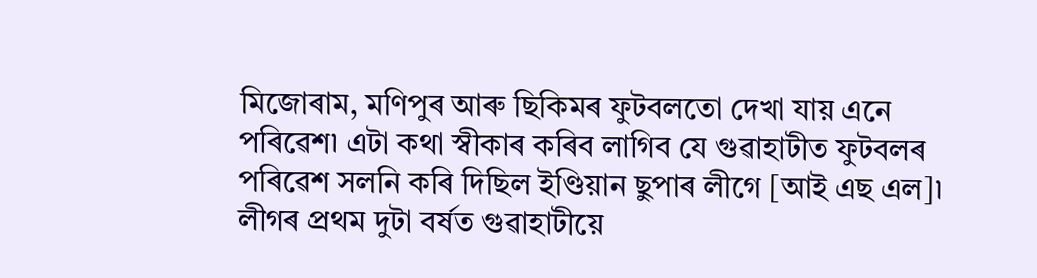মিজোৰাম, মণিপুৰ আৰু ছিকিমৰ ফুটবলতো দেখা যায় এনে পৰিৱেশ৷ এটা কথা স্বীকাৰ কৰিব লাগিব যে গুৱাহাটীত ফুটবলৰ পৰিৱেশ সলনি কৰি দিছিল ইণ্ডিয়ান ছুপাৰ লীগে [আই এছ এল]৷ লীগৰ প্ৰথম দুটা বৰ্ষত গুৱাহাটীয়ে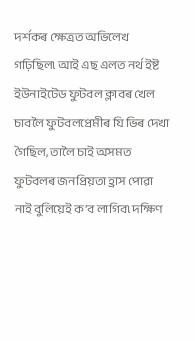দৰ্শকৰ ক্ষেত্ৰত অভিলেখ গঢ়িছিল৷ আই এছ এলত নৰ্থ ইষ্ট ইউনাইটেড ফুটবল ক্লাবৰ খেল চাবলৈ ফুটবলপ্ৰেমীৰ যি ভিৰ দেখা গৈছিল, তালৈ চাই অসমত ফুটবলৰ জনপ্ৰিয়তা হ্ৰাস পোৱা নাই বুলিয়েই ক’ব লাগিব৷ দক্ষিণ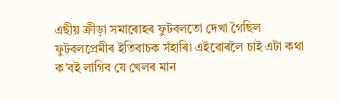এছীয় ক্ৰীড়া সমাৰোহৰ ফুটবলতো দেখা গৈছিল ফুটবলপ্ৰেমীৰ ইতিবাচক সঁহাৰি৷ এইবোৰলৈ চাই এটা কথা ক’বই লাগিব যে খেলৰ মান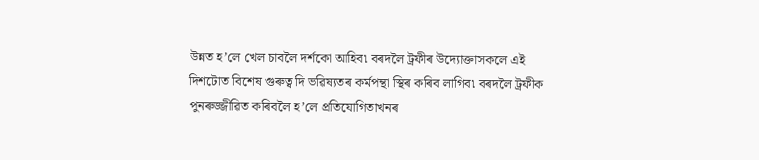উন্নত হ’লে খেল চাবলৈ দৰ্শকো আহিব৷ বৰদলৈ ট্ৰফীৰ উদ্যোক্তাসকলে এই দিশটোত বিশেষ গুৰুত্ব দি ভৱিষ্যতৰ কৰ্মপন্থা স্থিৰ কৰিব লাগিব৷ বৰদলৈ ট্ৰফীক পুনৰুজ্জীৱিত কৰিবলৈ হ’লে প্ৰতিযোগিতাখনৰ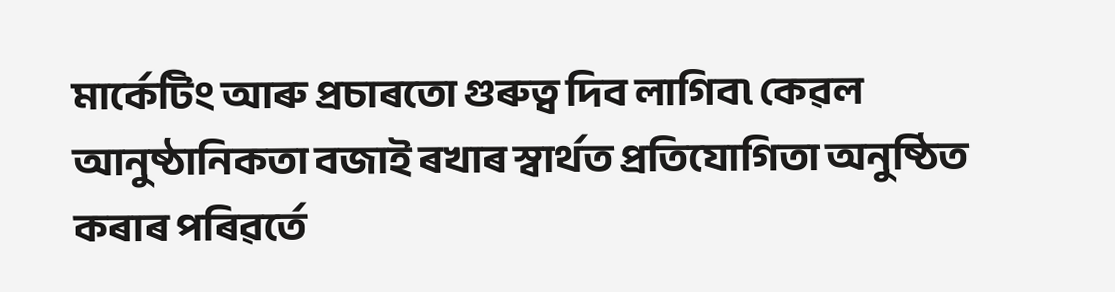মাৰ্কেটিং আৰু প্ৰচাৰতো গুৰুত্ব দিব লাগিব৷ কেৱল আনুষ্ঠানিকতা বজাই ৰখাৰ স্বাৰ্থত প্ৰতিযোগিতা অনুষ্ঠিত কৰাৰ পৰিৱৰ্তে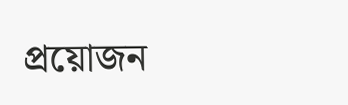প্ৰয়োজন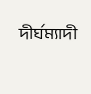দীৰ্ঘম্যাদী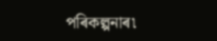পৰিকল্পনাৰ৷